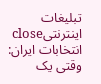تبلیغات اینترنتیclose
انتخابات ایران: وقتی یک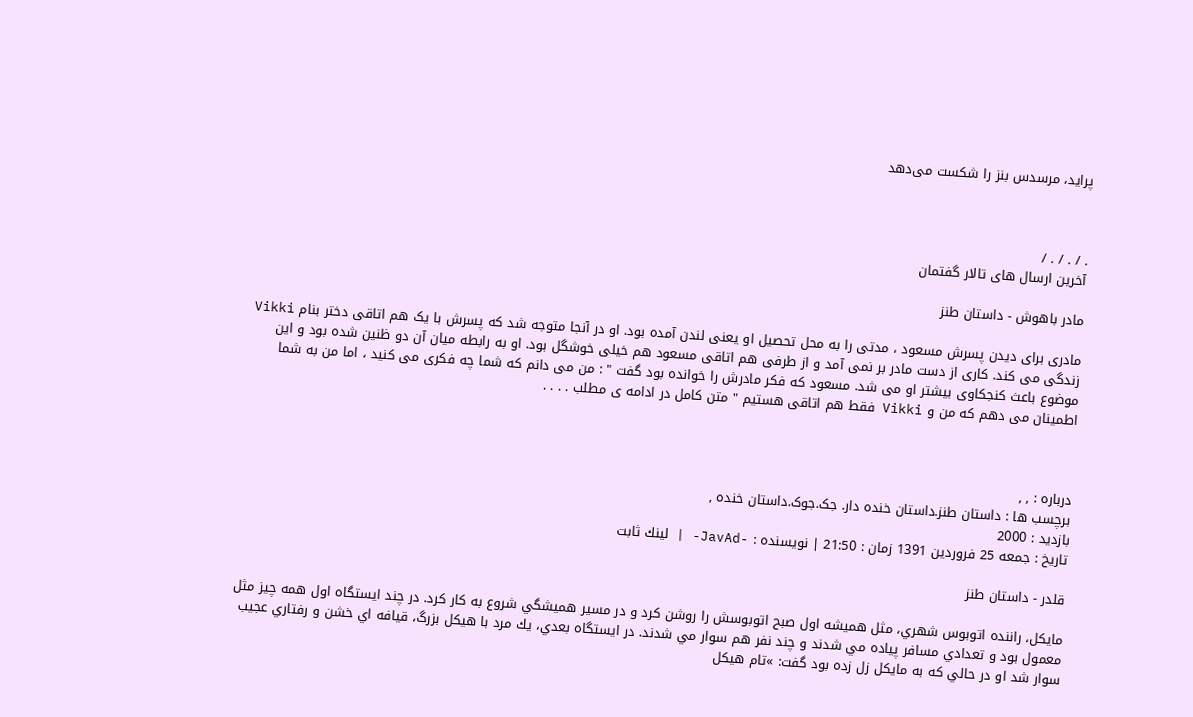پراید، مرسدس بنز را شکست می‌دهد



. / . / . /
آخرین ارسال های تالار گفتمان

مادر باهوش - داستان طنز

مادری برای دیدن پسرش مسعود ، مدتی را به محل تحصیل او یعنی لندن آمده بود. او در آنجا متوجه شد که پسرش با یک هم اتاقی دختر بنام Vikki زندگی می کند. کاری از دست مادر بر نمی آمد و از طرفی هم اتاقی مسعود هم خیلی خوشگل بود. او به رابطه میان آن دو ظنین شده بود و این موضوع باعث کنجکاوی بیشتر او می شد. مسعود که فکر مادرش را خوانده بود گفت " : من می دانم که شما چه فکری می کنید ، اما من به شما اطمینان می دهم که من و Vikki فقط هم اتاقی هستیم " متن کامل در ادامه ی مطلب . . . .



درباره : , ,
برچسب ها : داستان طنز.داستان خنده دار. جک.جوک.داستان خنده ,
بازدید : 2000
تاریخ : جمعه 25 فروردين 1391 زمان : 21:50 | نویسنده : -JavAd- | لينك ثابت

قلدر - داستان طنز

مايكل، راننده اتوبوس شهري، مثل هميشه اول صبح اتوبوسش را روشن كرد و در مسير هميشگي شروع به كار كرد. در چند ايستگاه اول همه چيز مثل معمول بود و تعدادي مسافر پياده مي شدند و چند نفر هم سوار مي شدند. در ايستگاه بعدي، يك مرد با هيكل بزرگ، قيافه اي خشن و رفتاري عجيب سوار شد او در حالي كه به مايكل زل زده بود گفت: »تام هيكل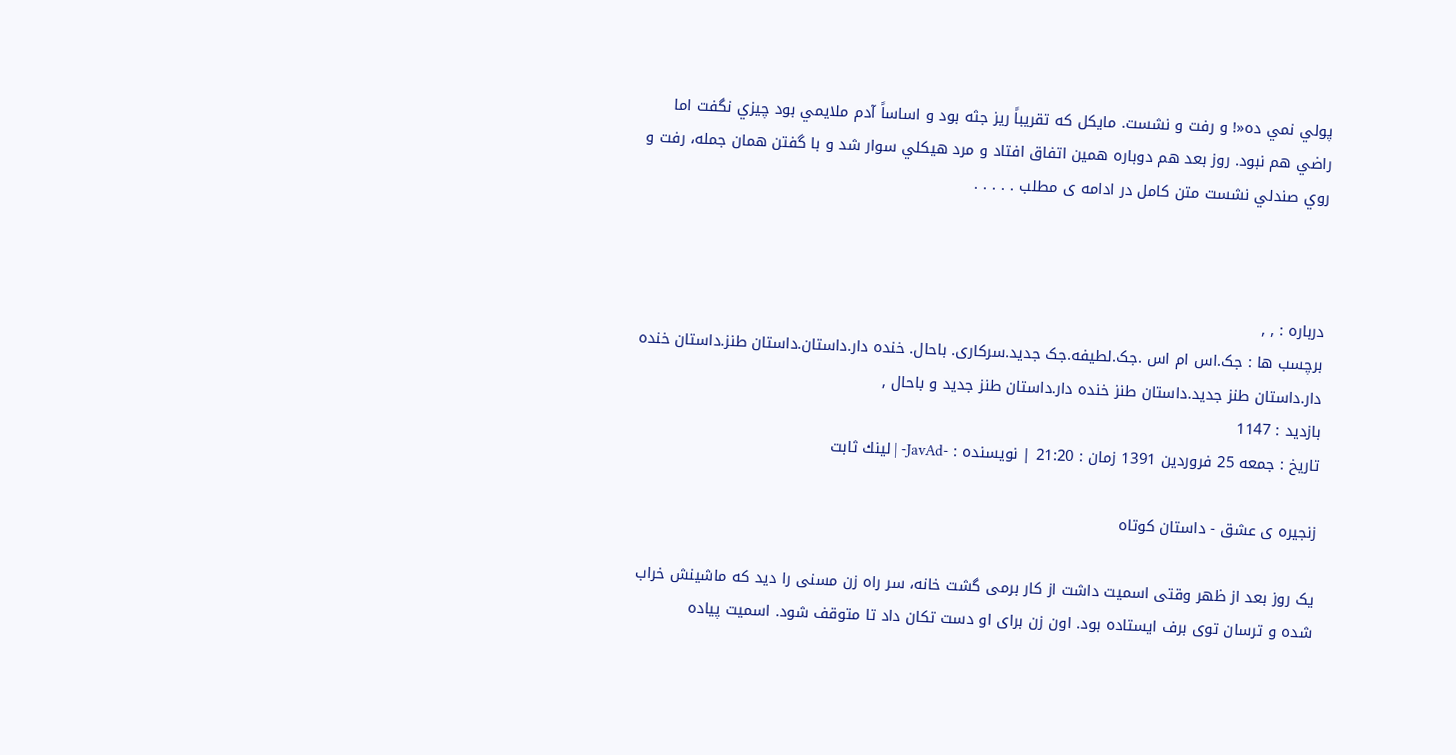پولي نمي ده«! و رفت و نشست. مايكل كه تقريباً ريز جثه بود و اساساً آدم ملايمي بود چيزي نگفت اما راضي هم نبود. روز بعد هم دوباره همين اتفاق افتاد و مرد هيكلي سوار شد و با گفتن همان جمله، رفت و روي صندلي نشست متن کامل در ادامه ی مطلب . . . . .



درباره : , ,
برچسب ها : جک.اس ام اس .جک.لطیفه.جک جدید.سرکاری. باحال. خنده دار.داستان.داستان طنز.داستان خنده دار.داستان طنز جدید.داستان طنز خنده دار.داستان طنز جدید و باحال ,
بازدید : 1147
تاریخ : جمعه 25 فروردين 1391 زمان : 21:20 | نویسنده : -JavAd- | لينك ثابت

زنجیره ی عشق - داستان کوتاه

یک روز بعد از ظهر وقتی اسمیت داشت از کار برمی گشت خانه، سر راه زن مسنی را دید که ماشینش خراب شده و ترسان توی برف ایستاده بود. اون زن برای او دست تکان داد تا متوقف شود. اسمیت پیاده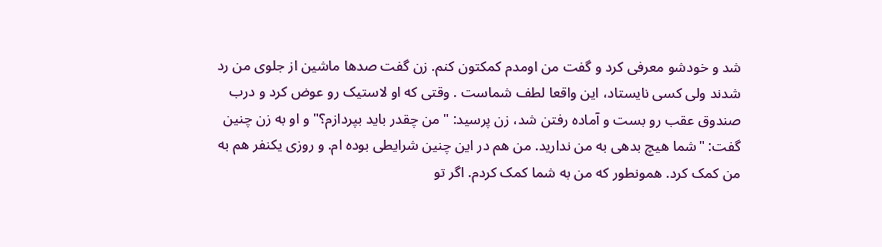شد و خودشو معرفی کرد و گفت من اومدم کمکتون کنم. زن گفت صدها ماشین از جلوی من رد شدند ولی کسی نایستاد، این واقعا لطف شماست . وقتی که او لاستیک رو عوض کرد و درب صندوق عقب رو بست و آماده رفتن شد، زن پرسید: "من چقدر باید بپردازم؟" و او به زن چنین گفت: "شما هیچ بدهی به من ندارید. من هم در این چنین شرایطی بوده ام. و روزی یکنفر هم به من کمک کرد. همونطور که من به شما کمک کردم. اگر تو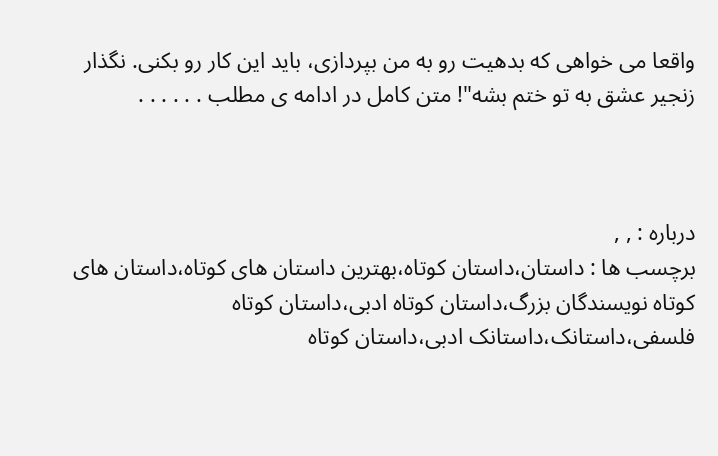واقعا می خواهی که بدهیت رو به من بپردازی، باید این کار رو بکنی. نگذار زنجیر عشق به تو ختم بشه"! متن کامل در ادامه ی مطلب . . . . . .



درباره : , ,
برچسب ها : داستان،داستان کوتاه،بهترین داستان های کوتاه،داستان های کوتاه نویسندگان بزرگ،داستان کوتاه ادبی،داستان کوتاه فلسفی،داستانک،داستانک ادبی،داستان کوتاه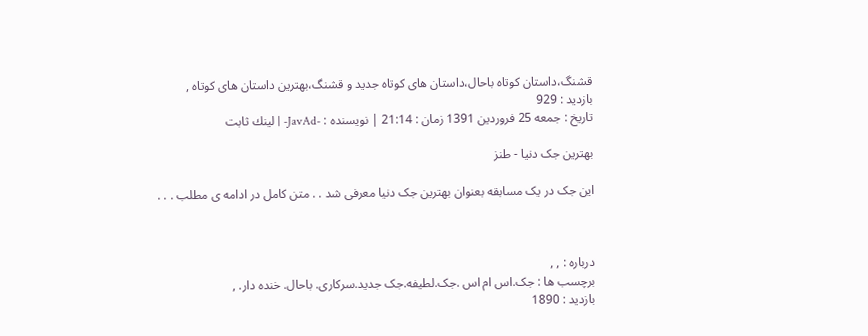قشنگ،داستان کوتاه باحال،داستان های کوتاه جدید و قشنگ،بهترین داستان های کوتاه ,
بازدید : 929
تاریخ : جمعه 25 فروردين 1391 زمان : 21:14 | نویسنده : -JavAd- | لينك ثابت

بهترین جک دنیا - طنز

این جک در یک مسابقه بعنوان بهترین جک دنیا معرفی شد . . متن کامل در ادامه ی مطلب . . .



درباره : , ,
برچسب ها : جک.اس ام اس .جک.لطیفه.جک جدید.سرکاری. باحال. خنده دار. ,
بازدید : 1890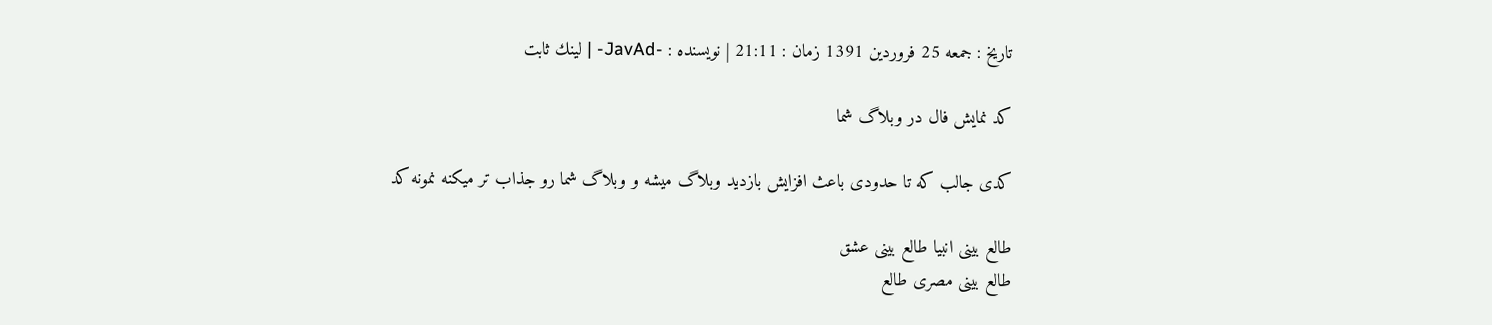تاریخ : جمعه 25 فروردين 1391 زمان : 21:11 | نویسنده : -JavAd- | لينك ثابت

کد نمایش فال در وبلاگ شما

کدی جالب که تا حدودی باعث افزایش بازدید وبلاگ میشه و وبلاگ شما رو جذاب تر میکنه نمونه کد

طالع بینی انبیا طالع بینی عشق
طالع بینی مصری طالع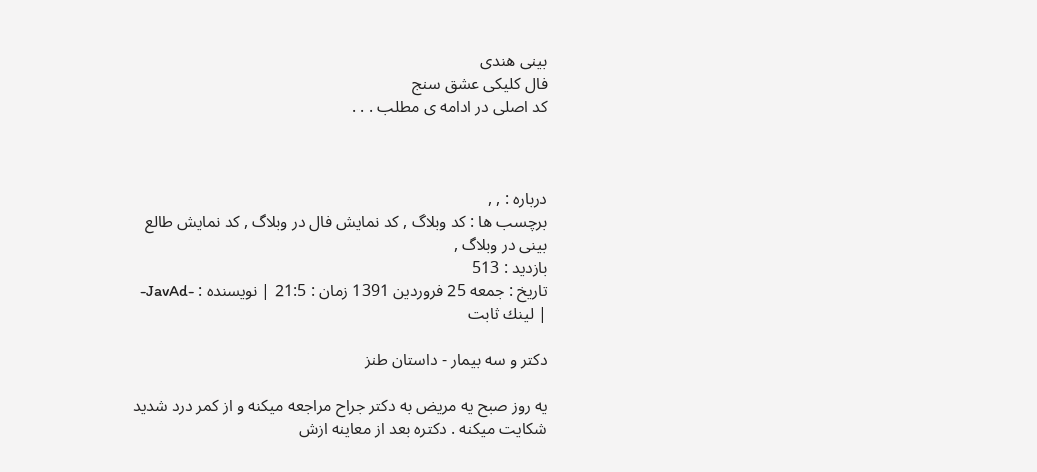بینی هندی
فال کلیکی عشق سنج
کد اصلی در ادامه ی مطلب . . .



درباره : , ,
برچسب ها : کد وبلاگ , کد نمایش فال در وبلاگ , کد نمایش طالع بینی در وبلاگ ,
بازدید : 513
تاریخ : جمعه 25 فروردين 1391 زمان : 21:5 | نویسنده : -JavAd- | لينك ثابت

دکتر و سه بیمار - داستان طنز

یه روز صبح یه مریض به دكتر جراح مراجعه میكنه و از كمر درد شدید شكایت میكنه . دکتره بعد از معاینه ازش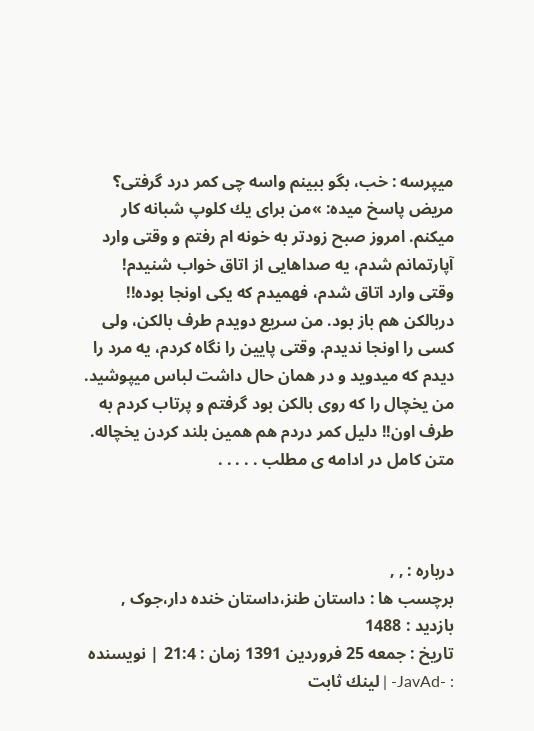میپرسه : خب، بگو ببینم واسه چی كمر درد گرفتی؟ مریض پاسخ میده: »من برای یك كلوپ شبانه كار میكنم. امروز صبح زودتر به خونه ام رفتم و وقتی وارد آپارتمانم شدم، یه صداهایی از اتاق خواب شنیدم! وقتی وارد اتاق شدم، فهمیدم كه یكی اونجا بوده!! دربالكن هم باز بود. من سریع دویدم طرف بالكن، ولی كسی را اونجا ندیدم. وقتی پایین را نگاه كردم، یه مرد را دیدم كه میدوید و در همان حال داشت لباس میپوشید. من یخچال را كه روی بالكن بود گرفتم و پرتاب کردم به طرف اون!! دلیل كمر دردم هم همین بلند كردن یخچاله. متن کامل در ادامه ی مطلب . . . . .



درباره : , ,
برچسب ها : داستان طنز،داستان خنده دار،جوک ,
بازدید : 1488
تاریخ : جمعه 25 فروردين 1391 زمان : 21:4 | نویسنده : -JavAd- | لينك ثابت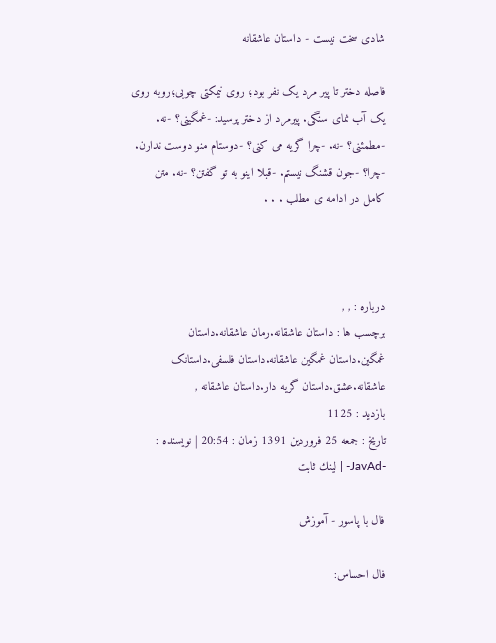شادی سخت نیست - داستان عاشقانه

فاصله دختر تا پیر مرد یک نفر بود؛ روی نیمکتی چوبی؛روبه روی یک آب نمای سنگی. پیرمرد از دختر پرسید: -غمگینی؟ -نه. -مطمئنی؟ -نه. -چرا گریه می کنی؟ -دوستام منو دوست ندارن. -چرا؟ -جون قشنگ نیستم. -قبلا اینو به تو گفتن؟ -نه. متن کامل در ادامه ی مطلب . . .



درباره : , ,
برچسب ها : داستان عاشقانه.رمان عاشقانه.داستان غمگین.داستان غمگین عاشقانه.داستان فلسفی.داستانک عاشقانه.عشق.داستان گریه دار.داستان عاشقانه ,
بازدید : 1125
تاریخ : جمعه 25 فروردين 1391 زمان : 20:54 | نویسنده : -JavAd- | لينك ثابت

فال با پاسور - آموزش

فال احساس: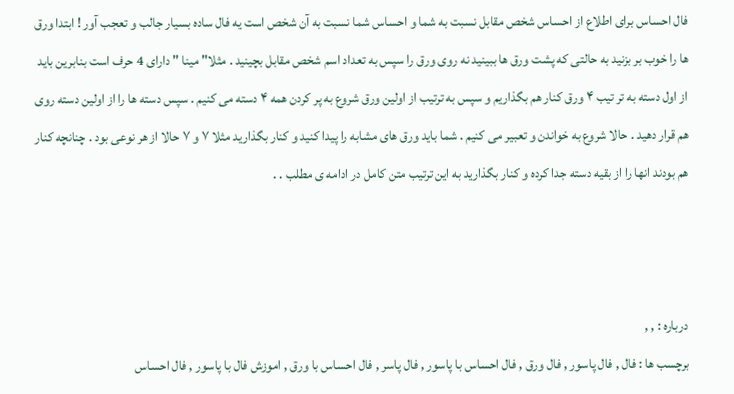فال احساس برای اطلاع از احساس شخص مقابل نسبت به شما و احساس شما نسبت به آن شخص است یه فال ساده بسیار جالب و تعجب آور ! ابتدا ورق ها را خوب بر بزنید به حالتی كه پشت ورق ها ببینید نه روی ورق را سپس به تعداد اسم شخص مقابل بچینید . مثلا" مینا " دارای 4 حرف است بنابرین باید از اول دسته به تر تیب ۴ ورق كنار هم بگذاریم و سپس به ترتیب از اولین ورق شروع به پر كردن همه ۴ دسته می كنیم . سپس دسته ها را از اولین دسته روی هم قرار دهید . حالا شروع به خواندن و تعبیر می كنیم . شما باید ورق های مشابه را پیدا كنید و كنار بگذارید مثلا ۷ و ۷ حالا از هر نوعی بود . چنانچه كنار هم بودند انها را از بقیه دسته جدا كرده و كنار بگذارید به این ترتیب متن کامل در ادامه ی مطلب . .



درباره : , ,
برچسب ها : فال , فال پاسور , فال ورق , فال احساس با پاسور , فال پاسر , فال احساس با ورق , اموزش فال با پاسور , فال احساس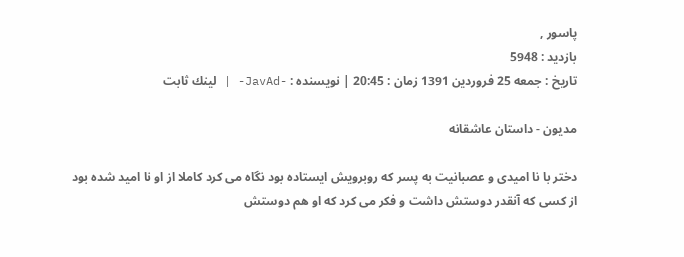پاسور ,
بازدید : 5948
تاریخ : جمعه 25 فروردين 1391 زمان : 20:45 | نویسنده : -JavAd- | لينك ثابت

مدیون - داستان عاشقانه

دختر با نا امیدی و عصبانیت به پسر که روبرویش ایستاده بود نگاه می کرد کاملا از او نا امید شده بود از کسی که آنقدر دوستش داشت و فکر می کرد که او هم دوستش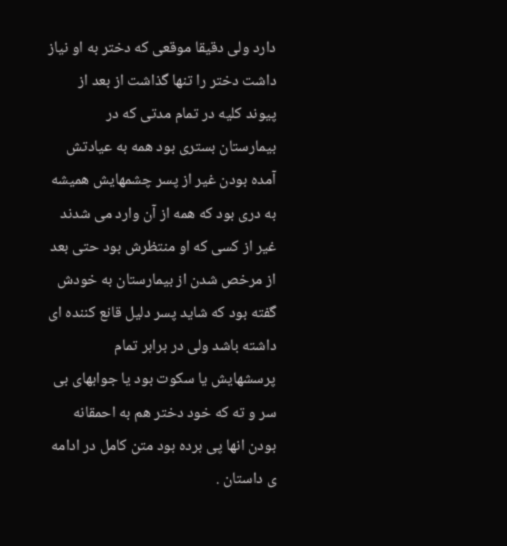دارد ولی دقیقا موقعی که دختر به او نیاز داشت دختر را تنها گذاشت از بعد از پیوند کلیه در تمام مدتی که در بیمارستان بستری بود همه به عیادتش آمده بودن غیر از پسر چشمهایش همیشه به دری بود که همه از آن وارد می شدند غیر از کسی که او منتظرش بود حتی بعد از مرخص شدن از بیمارستان به خودش گفته بود که شاید پسر دلیل قانع کننده ای داشته باشد ولی در برابر تمام پرسشهایش یا سکوت بود یا جوابهای بی سر و ته که خود دختر هم به احمقانه بودن انها پی برده بود متن کامل در ادامه ی داستان .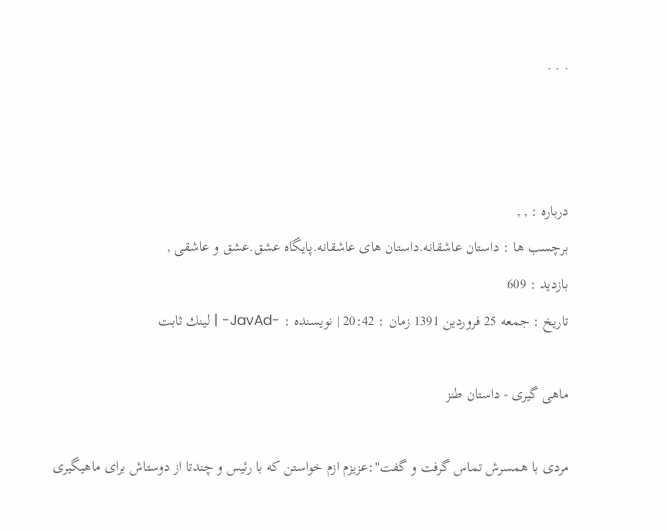. . .



درباره : , ,
برچسب ها : داستان عاشقانه.داستان های عاشقانه.پایگاه عشق.عشق و عاشقی ,
بازدید : 609
تاریخ : جمعه 25 فروردين 1391 زمان : 20:42 | نویسنده : -JavAd- | لينك ثابت

ماهی گیری - داستان طنز

مردی با همسرش تماس گرفت و گفت":عزیزم ازم خواستن که با رئیس و چندتا از دوستاش برای ماهیگیری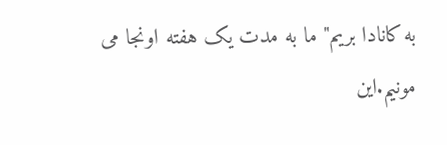به کانادا بریم" ما به مدت یک هفته اونجا می مونیم.این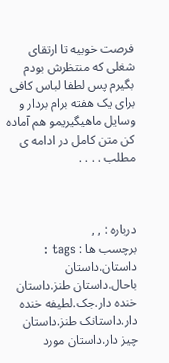فرصت خوبیه تا ارتقای شغلی که منتظرش بودم بگیرم پس لطفا لباس کافی برای یک هفته برام بردار و وسایل ماهیگیریمو هم آماده کن متن کامل در ادامه ی مطلب . . . .



درباره : , ,
برچسب ها : tags : داستان.داستان باحال.داستان طنز.داستان خنده دار.جک.لطیفه خنده دار.داستانک طنز.داستان چیز دار.داستان مورد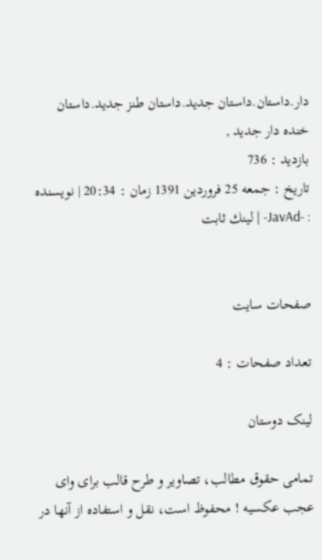دار.داستان.داستان جدید.داستان طنز جدید.داستان خنده دار جدید ,
بازدید : 736
تاریخ : جمعه 25 فروردين 1391 زمان : 20:34 | نویسنده : -JavAd- | لينك ثابت


صفحات سايت

تعداد صفحات : 4

لینک دوستان

تمامی حقوق مطالب، تصاویر و طرح قالب برای وای عجب عکسیه ! محفوظ است، نقل و استفاده از آنها در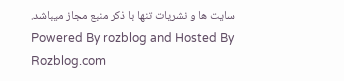سایت ها و نشریات تنها با ذکر منبع مجاز میباشد.
Powered By rozblog and Hosted By Rozblog.com